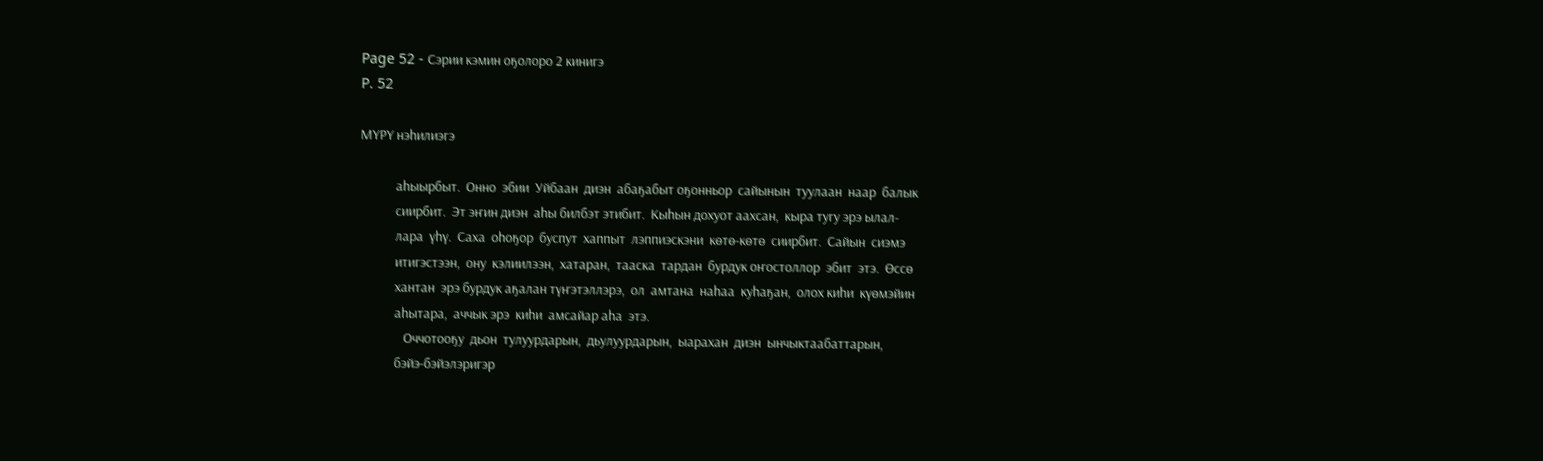Page 52 - Сэрии кэмин оҕолоро 2 кинигэ
P. 52

МҮРҮ нэһилиэгэ

            аһыырбыт.  Онно  эбии  Уйбаан  диэн  абаҕабыт оҕонньор  сайынын  туулаан  наар  балык
            сиирбит.  Эт эҥин диэн  аһы билбэт этибит.  Кыһын дохуот аахсан,  кыра тугу эрэ ылал-
            лара  үһү.  Саха  оһоҕор  буспут  хаппыт  лэппиэскэни  көтө-көтө  сиирбит.  Сайын  сиэмэ
            итигэстээн,  ону  кэлиилээн,  хатаран,  тааска  тардан  бурдук оҥостоллор  эбит  этэ.  Өссө
            хантан  эрэ бурдук аҕалан түҥэтэллэрэ,  ол  амтана  наһаа  куһаҕан,  олох киһи  күөмэйин
            аһытара,  аччык эрэ  киһи  амсайар аһа  этэ.
               Оччотооҕу  дьон  тулуурдарын,  дьулуурдарын,  ыарахан  диэн  ынчыктаабаттарын,
            бэйэ-бэйэлэригэр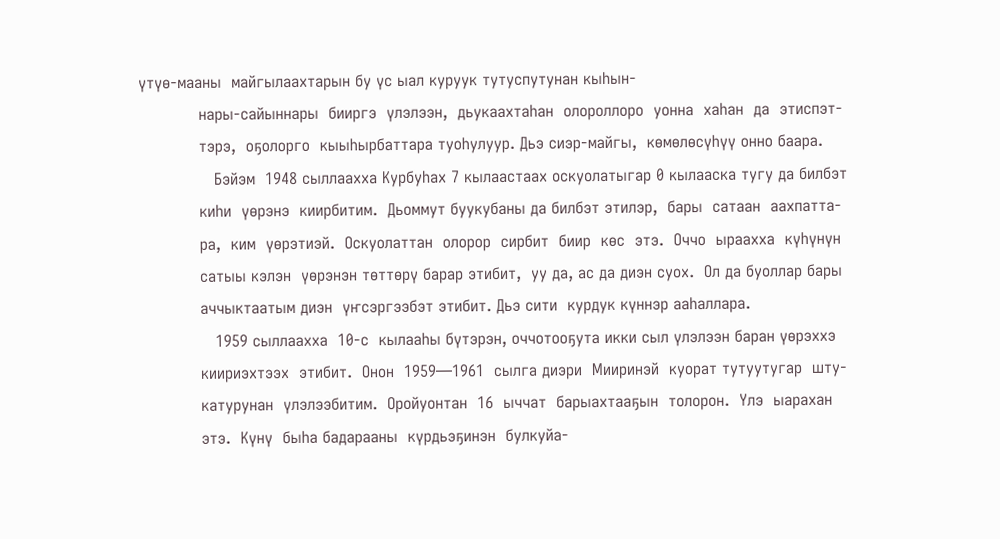үтүө-мааны  майгылаахтарын бу үс ыал куруук тутуспутунан кыһын-
            нары-сайыннары  бииргэ  үлэлээн,  дьукаахтаһан  олороллоро  уонна  хаһан  да  этиспэт-
            тэрэ,  оҕолорго  кыыһырбаттара туоһулуур. Дьэ сиэр-майгы,  көмөлөсүһүү онно баара.
               Бэйэм  1948 сыллаахха Курбуһах 7 кылаастаах оскуолатыгар 0 кылааска тугу да билбэт
            киһи  үөрэнэ  киирбитим.  Дьоммут буукубаны да билбэт этилэр,  бары  сатаан  аахпатта-
            ра,  ким  үөрэтиэй.  Оскуолаттан  олорор  сирбит  биир  көс  этэ.  Оччо  ыраахха  күһүнүн
            сатыы кэлэн  үөрэнэн төттөрү барар этибит,  уу да, ас да диэн суох.  Ол да буоллар бары
            аччыктаатым диэн  үҥсэргээбэт этибит. Дьэ сити  курдук күннэр ааһаллара.
               1959 сыллаахха  10-с  кылааһы бүтэрэн, оччотооҕута икки сыл үлэлээн баран үөрэххэ
            киириэхтээх  этибит.  Онон  1959—1961  сылга диэри  Мииринэй  куорат тутуутугар  шту-
            катурунан  үлэлээбитим.  Оройуонтан  16  ыччат  барыахтааҕын  толорон.  Үлэ  ыарахан
            этэ.  Күнү  быһа бадарааны  күрдьэҕинэн  булкуйа-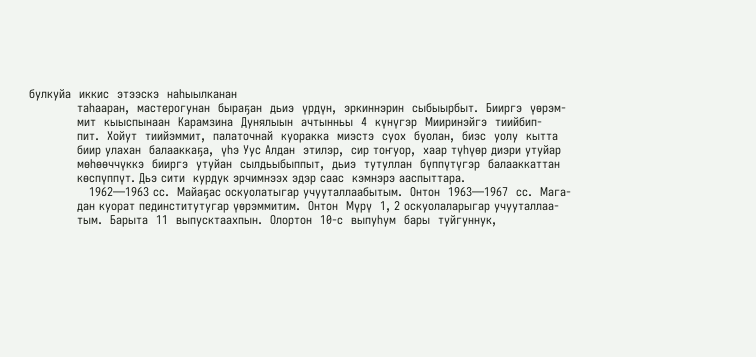булкуйа  иккис  этээскэ  наһыылканан
            таһааран,  мастерогунан  быраҕан  дьиэ  үрдүн,  эркиннэрин  сыбыырбыт.  Бииргэ  үөрэм-
            мит  кыыспынаан  Карамзина  Дунялыын  ачтынньы  4  күнүгэр  Мииринэйгэ  тиийбип-
            пит.  Хойут  тиийэммит,  палаточнай  куоракка  миэстэ  суох  буолан,  биэс  уолу  кытта
            биир улахан  балааккаҕа,  үһэ Уус Алдан  этилэр,  сир тоҥуор,  хаар түһүөр диэри утуйар
            мөһөөччүккэ  бииргэ  утуйан  сылдьыбыппыт,  дьиэ  тутуллан  бүппүтүгэр  балааккаттан
            көспүппүт. Дьэ сити  курдук эрчимнээх эдэр саас  кэмнэрэ ааспыттара.
               1962—1963 сс.  Майаҕас оскуолатыгар учууталлаабытым.  Онтон  1963—1967  сс.  Мага-
            дан куорат пединститутугар үөрэммитим.  Онтон  Мүрү  1, 2 оскуолаларыгар учууталлаа-
            тым.  Барыта  11  выпусктаахпын.  Олортон  10-с  выпуһум  бары  туйгуннук,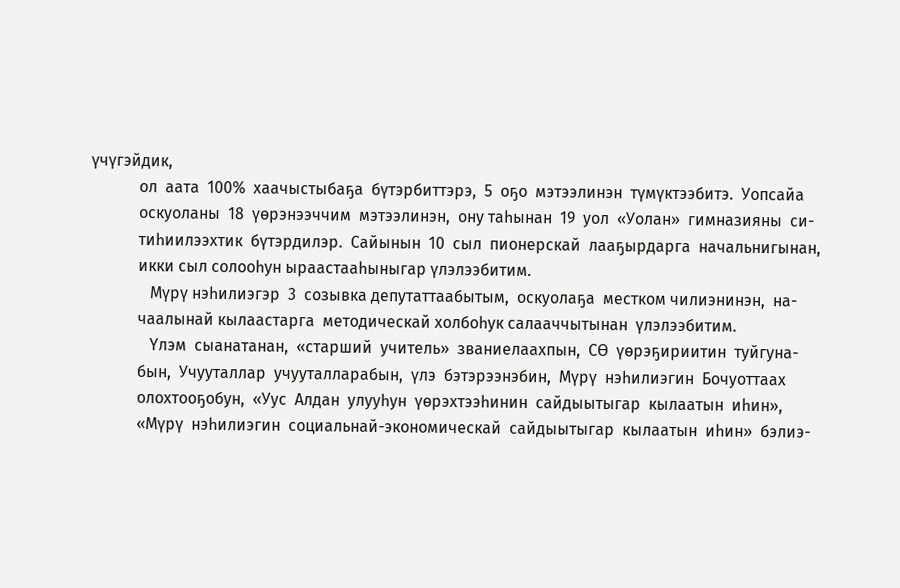үчүгэйдик,
            ол  аата  100%  хаачыстыбаҕа  бүтэрбиттэрэ,  5  оҕо  мэтээлинэн  түмүктээбитэ.  Уопсайа
            оскуоланы  18  үөрэнээччим  мэтээлинэн,  ону таһынан  19  уол  «Уолан»  гимназияны  си-
            тиһиилээхтик  бүтэрдилэр.  Сайынын  10  сыл  пионерскай  лааҕырдарга  начальнигынан,
            икки сыл солооһун ыраастааһыныгар үлэлээбитим.
               Мүрү нэһилиэгэр  3  созывка депутаттаабытым,  оскуолаҕа  местком чилиэнинэн,  на-
            чаалынай кылаастарга  методическай холбоһук салааччытынан  үлэлээбитим.
               Үлэм  сыанатанан,  «старший  учитель»  званиелаахпын,  СӨ  үөрэҕириитин  туйгуна-
            бын,  Учууталлар  учууталларабын,  үлэ  бэтэрээнэбин,  Мүрү  нэһилиэгин  Бочуоттаах
            олохтооҕобун,  «Уус  Алдан  улууһун  үөрэхтээһинин  сайдыытыгар  кылаатын  иһин»,
            «Мүрү  нэһилиэгин  социальнай-экономическай  сайдыытыгар  кылаатын  иһин»  бэлиэ-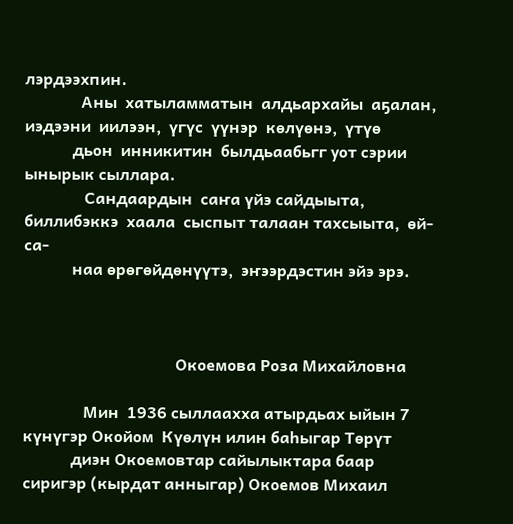лэрдээхпин.
              Аны  хатыламматын  алдьархайы  аҕалан,  иэдээни  иилээн,  үгүс  үүнэр  көлүөнэ,  үтүө
            дьон  инникитин  былдьаабьгг уот сэрии  ынырык сыллара.
               Сандаардын  саҥа үйэ сайдыыта,  биллибэккэ  хаала  сыспыт талаан тахсыыта,  өй-са-
            наа өрөгөйдөнүүтэ,  эҥээрдэстин эйэ эрэ.



                                      Окоемова Роза Михайловна

               Мин  1936 сыллаахха атырдьах ыйын 7  күнүгэр Окойом  Күөлүн илин баһыгар Төрүт
            диэн Окоемовтар сайылыктара баар сиригэр (кырдат анныгар) Окоемов Михаил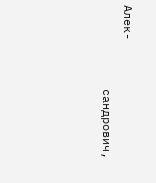Алек-
            сандрович,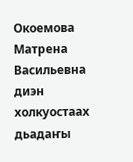Окоемова Матрена Васильевна диэн холкуостаах дьадаҥы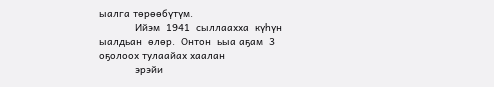ыалга төрөөбүтүм.
            Ийэм  1941  сыллаахха  күһүн  ыалдьан  өлөр.  Онтон  ьыа аҕам  3  оҕолоох тулаайах хаалан
            эрэйи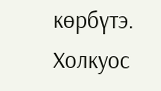көрбүтэ.  Холкуос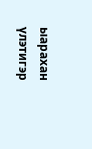ыарахан  үлэтигэр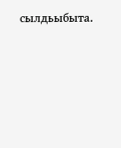сылдьыбыта.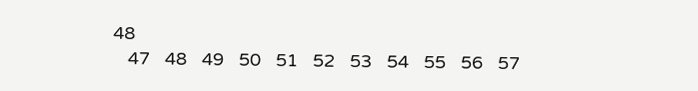48
   47   48   49   50   51   52   53   54   55   56   57